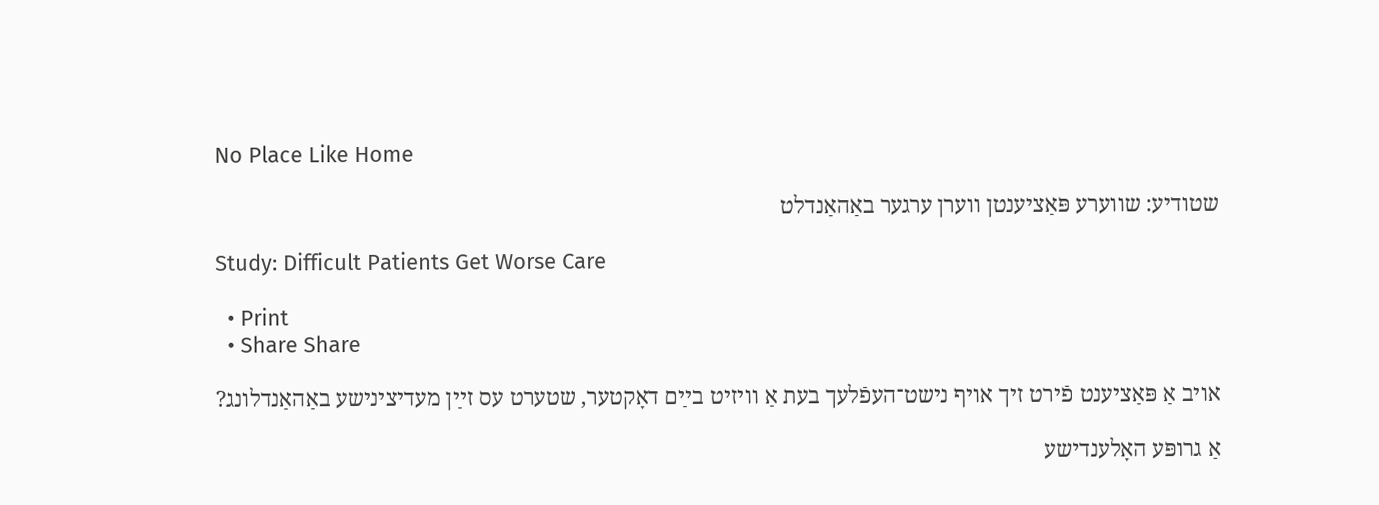No Place Like Home

שטודיע: שווערע פּאַציענטן ווערן ערגער באַהאַנדלט

Study: Difficult Patients Get Worse Care

  • Print
  • Share Share

אויב אַ פּאַציענט פֿירט זיך אויף נישט־העפֿלעך בעת אַ וויזיט בײַם דאָקטער, שטערט עס זײַן מעדיצינישע באַהאַנדלונג?

אַ גרופּע האָלענדישע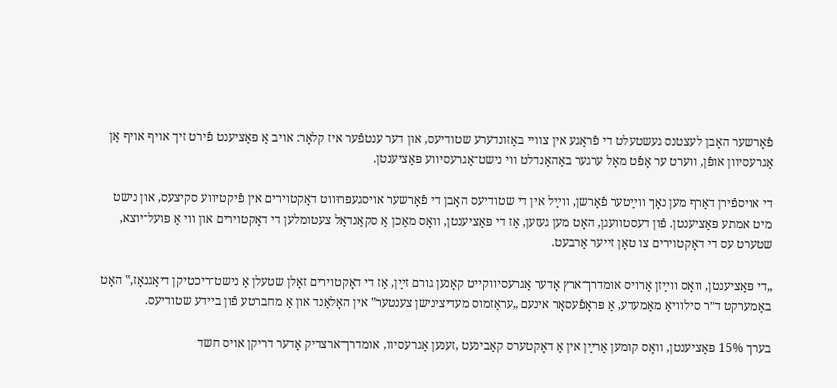פֿאָרשער האָבן לעצטנס געשטעלט די פֿראַגע אין צוויי באַזונדערע שטודיעס, און דער ענטפֿער איז קלאָר: אויב אַ פּאַציענט פֿירט זיך אויף אויף אַן אַגרעסיוון אופֿן, ווערט ער אָפֿט מאָל ערגער באַהאַנדלט ווי נישט־אַגרעסיווע פּאַציענטן.

די אויספֿירן דאַרף מען נאָך ווײַטער פֿאָרשן, ווײַל אין די שטודיעס האָבן די פֿאָרשער אויסגעפּרוּווט דאָקטוירים אין פֿיקטיווע סקיצעס, און נישט מיט אמתע פּאַציענטן. פֿון דעסטוועגן, האָט מען געזען, אַז די פּאַציענטן, וואָס מאַכן אַ סקאַנדאַל צעטומלען די דאָקטוירים און ווי אַ פּועל־יוצא, שטערט עס די דאָקטוירים צו טאָן זייער אַרבעט.

„די פּאַציענטן, וואָס ווײַזן אַרויס אומדרך־ארץ אָדער אַגרעסיווקייט קאָנען גורם זײַן, אַז די דאָקטוירים זאָלן שטעלן אַ נישט־ריכטיקן דיאַגנאָז,‟ האָט באַמערקט ד״ר סילוויאַ מאַמעדע, אַ פּראָפֿעסאָר אינעם „עראַזמוס מעדיצינישן צענטער‟ אין האָלאַנד און אַ מחברטע פֿון ביידע שטודיעס.

בערך 15% פּאַציענטן, וואָס קומען אַרײַן אין אַ דאָקטערס קאַבינעט ,זענען אַגרעסיוו, אומדרך־ארצדיק אָדער דריקן אויס חשד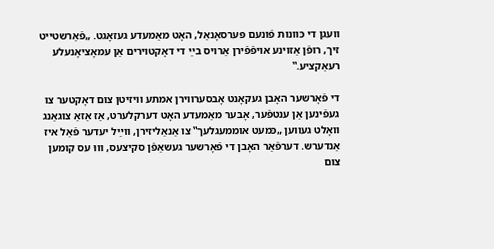וועגן די כּוונות פֿונעם פּערסאָנאַל, האָט מאַמעדע געזאָגט. „פֿאַרשטייט זיך, רופֿן אַזוינע אויפֿפֿירן אַרויס בײַ די דאָקטוירים אַן עמאָציאָנעלע רעאַקציע.‟

די פֿאָרשער האָבן געקאָנט אָבסערווירן אמתע וויזיטן צום דאָקטער צו געפֿינען אַן ענטפֿער, אָבער מאַמעדע האָט דערקלערט, אַז אַזאַ צוגאַנג וואָלט געווען „כּמעט אוממעגלעך‟ צו אַנאַליזירן, ווײַל יעדער פֿאַל איז אַנדערש. דערפֿאַר האָבן די פֿאָרשער געשאַפֿן סקיצעס, וווּ עס קומען צום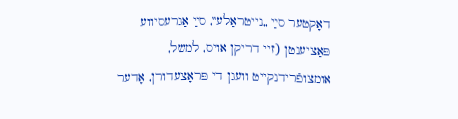דאָקטער סײַ „נייטראַלע‟, סײַ אַגרעסיווע פּאַציענטן (זיי דריקן אויס, למשל, אומצופֿרידנקייט וועגן די פּראָצעדורן, אָדער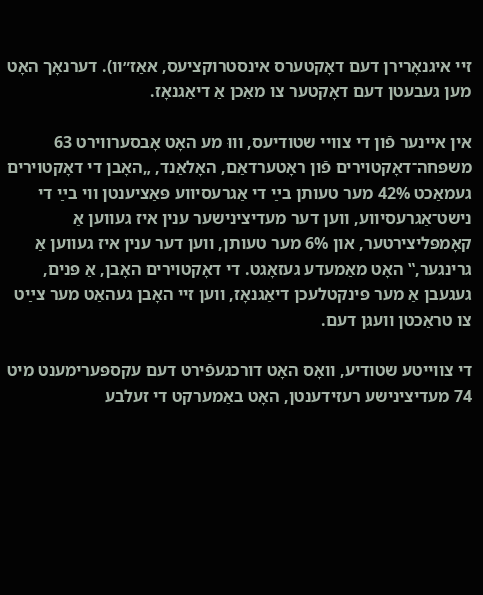זיי איגנאָרירן דעם דאָקטערס אינסטרוקציעס, אאַז״וו). דערנאָך האָט מען געבעטן דעם דאָקטער צו מאַכן אַ דיאַגנאָז.

אין איינער פֿון די צוויי שטודיעס, וווּ מע האָט אָבסערווירט 63 משפּחה־דאָקטוירים פֿון ראָטערדאַם, האָלאַנד, „האָבן די דאָקטוירים געמאַכט 42% מער טעותן בײַ די אַגרעסיווע פּאַציענטן ווי בײַ די נישט־אַגרעסיווע, ווען דער מעדיצינישער ענין איז געווען אַ קאָמפּליצירטער, און 6% מער טעותן, ווען דער ענין איז געווען אַ גרינגער,‟ האָט מאַמעדע געזאָגט. די דאָקטוירים האָבן, אַ פּנים, געגעבן אַ מער פּינקטלעכן דיאַגנאָז, ווען זיי האָבן געהאַט מער צײַט צו טראַכטן וועגן דעם.

די צווייטע שטודיע, וואָס האָט דורכגעפֿירט דעם עקספּערימענט מיט 74 מעדיצינישע רעזידענטן, האָט באַמערקט די זעלבע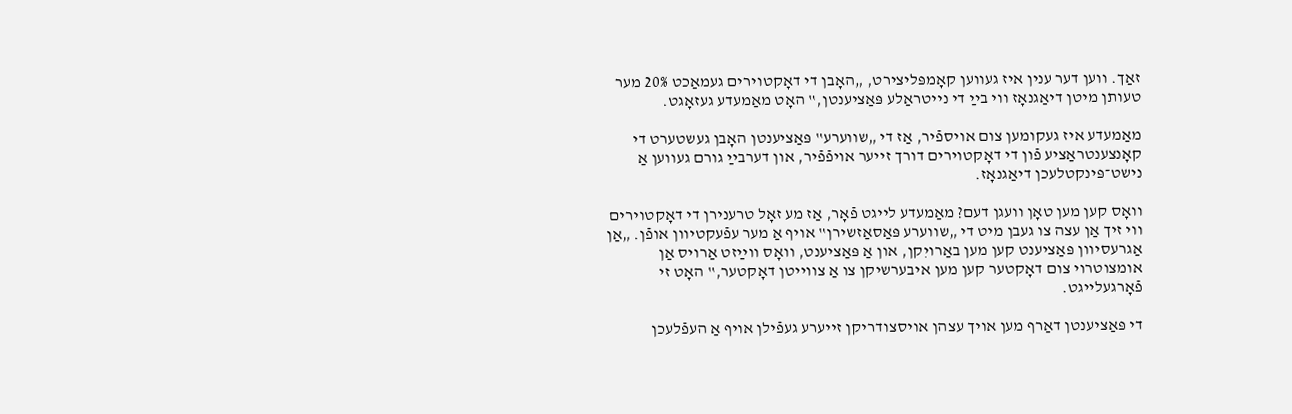זאַך. ווען דער ענין איז געווען קאָמפּליצירט, „האָבן די דאָקטוירים געמאַכט 20% מער טעותן מיטן דיאַגנאָז ווי בײַ די נייטראַלע פּאַציענטן,‟ האָט מאַמעדע געזאָגט.

מאַמעדע איז געקומען צום אויספֿיר, אַז די „שווערע‟ פּאַציענטן האָבן געשטערט די קאָנצענטראַציע פֿון די דאָקטוירים דורך זייער אויפֿפֿיר, און דערבײַ גורם געווען אַ נישט־פּינקטלעכן דיאַגנאָז.

וואָס קען מען טאָן וועגן דעם? מאַמעדע לייגט פֿאָר, אַז מע זאָל טרענירן די דאָקטוירים ווי זיך אַן עצה צו געבן מיט די „שווערע פּאַסאַזשירן‟ אויף אַ מער עפֿעקטיוון אופֿן. „אַן אַגרעסיוון פּאַציענט קען מען באַרויִקן, און אַ פּאַציענט, וואָס ווײַזט אַרויס אַן אומצוטרוי צום דאָקטער קען מען איבערשיקן צו אַ צווייטן דאָקטער,‟ האָט זי פֿאָרגעלייגט.

די פּאַציענטן דאַרף מען אויך עצהן אויסצודריקן זייערע געפֿילן אויף אַ העפֿלעכן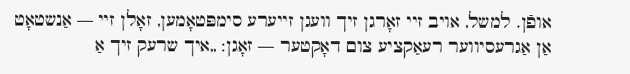אופֿן. למשל, אויב זיי זאָרגן זיך וועגן זייערע סימפּטאָמען, זאָלן זיי — אַנשטאָט אַן אַגרעסיווער רעאַקציע צום דאָקטער — זאָגן: „איך שרעק זיך אַ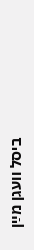ביסל וועגן מײַן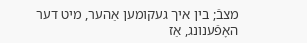מצבֿ; בין איך געקומען אַהער, מיט דער האָפֿענונג, אַז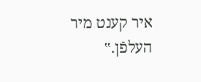איר קענט מיר העלפֿן.‟